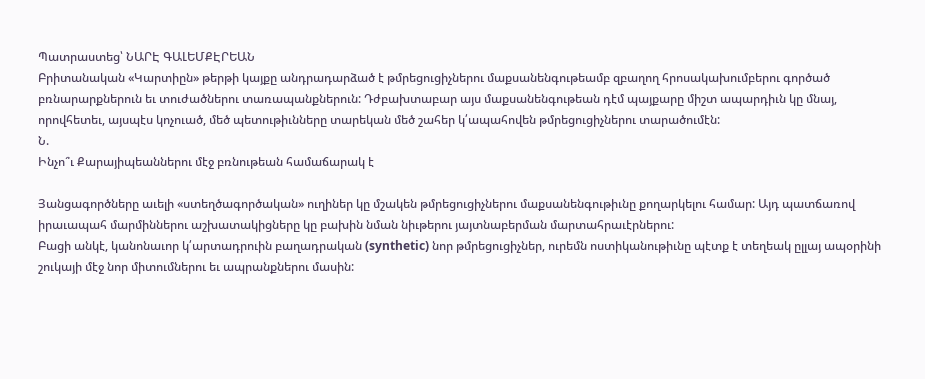Պատրաստեց՝ ՆԱՐԷ ԳԱԼԵՄՔԷՐԵԱՆ
Բրիտանական «Կարտիըն» թերթի կայքը անդրադարձած է թմրեցուցիչներու մաքսանենգութեամբ զբաղող հրոսակախումբերու գործած բռնարարքներուն եւ տուժածներու տառապանքներուն: Դժբախտաբար այս մաքսանենգութեան դէմ պայքարը միշտ ապարդիւն կը մնայ, որովհետեւ, այսպէս կոչուած, մեծ պետութիւնները տարեկան մեծ շահեր կ՛ապահովեն թմրեցուցիչներու տարածումէն:
Ն.
Ինչո՞ւ Քարայիպեաններու մէջ բռնութեան համաճարակ է

Յանցագործները աւելի «ստեղծագործական» ուղիներ կը մշակեն թմրեցուցիչներու մաքսանենգութիւնը քողարկելու համար: Այդ պատճառով իրաւապահ մարմիններու աշխատակիցները կը բախին նման նիւթերու յայտնաբերման մարտահրաւէրներու:
Բացի անկէ, կանոնաւոր կ՛արտադրուին բաղադրական (synthetic) նոր թմրեցուցիչներ, ուրեմն ոստիկանութիւնը պէտք է տեղեակ ըլլայ ապօրինի շուկայի մէջ նոր միտումներու եւ ապրանքներու մասին: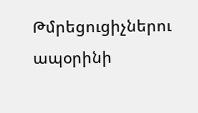Թմրեցուցիչներու ապօրինի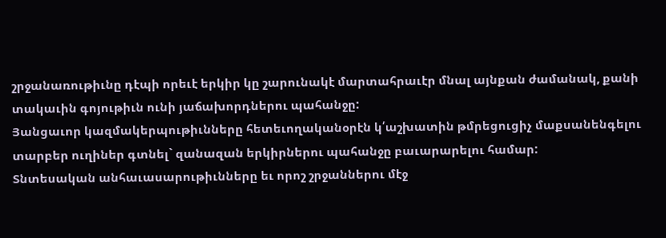շրջանառութիւնը դէպի որեւէ երկիր կը շարունակէ մարտահրաւէր մնալ այնքան ժամանակ, քանի տակաւին գոյութիւն ունի յաճախորդներու պահանջը:
Յանցաւոր կազմակերպութիւնները հետեւողականօրէն կ՛աշխատին թմրեցուցիչ մաքսանենգելու տարբեր ուղիներ գտնել` զանազան երկիրներու պահանջը բաւարարելու համար:
Տնտեսական անհաւասարութիւնները եւ որոշ շրջաններու մէջ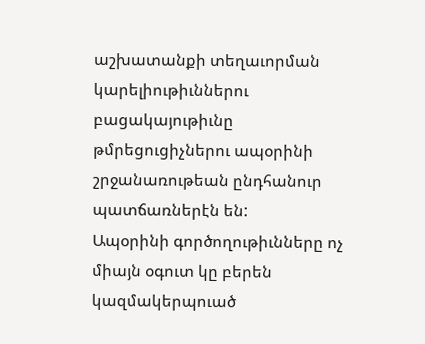աշխատանքի տեղաւորման կարելիութիւններու բացակայութիւնը թմրեցուցիչներու ապօրինի շրջանառութեան ընդհանուր պատճառներէն են:
Ապօրինի գործողութիւնները ոչ միայն օգուտ կը բերեն կազմակերպուած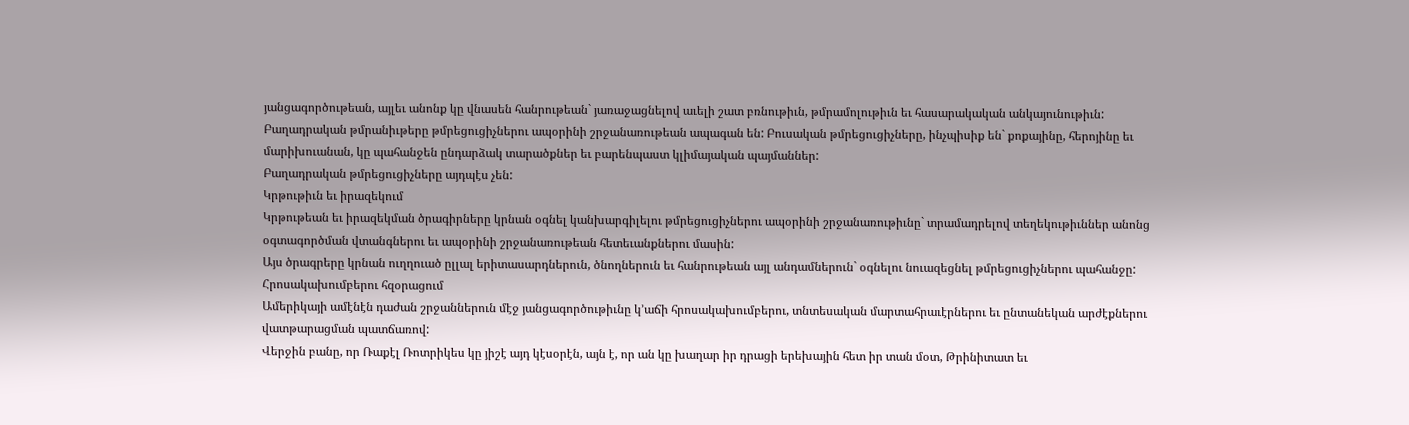յանցագործութեան, այլեւ անոնք կը վնասեն հանրութեան` յառաջացնելով աւելի շատ բռնութիւն, թմրամոլութիւն եւ հասարակական անկայունութիւն:
Բաղադրական թմրանիւթերը թմրեցուցիչներու ապօրինի շրջանառութեան ապագան են: Բուսական թմրեցուցիչները, ինչպիսիք են` քոքայինը, հերոյինը եւ մարիխուանան, կը պահանջեն ընդարձակ տարածքներ եւ բարենպաստ կլիմայական պայմաններ:
Բաղադրական թմրեցուցիչները այդպէս չեն:
Կրթութիւն եւ իրազեկում
Կրթութեան եւ իրազեկման ծրագիրները կրնան օգնել կանխարգիլելու թմրեցուցիչներու ապօրինի շրջանառութիւնը` տրամադրելով տեղեկութիւններ անոնց օգտագործման վտանգներու եւ ապօրինի շրջանառութեան հետեւանքներու մասին:
Այս ծրագրերը կրնան ուղղուած ըլլալ երիտասարդներուն, ծնողներուն եւ հանրութեան այլ անդամներուն` օգնելու նուազեցնել թմրեցուցիչներու պահանջը:
Հրոսակախումբերու հզօրացում
Ամերիկայի ամէնէն դաժան շրջաններուն մէջ յանցագործութիւնը կ’աճի հրոսակախումբերու, տնտեսական մարտահրաւէրներու եւ ընտանեկան արժէքներու վատթարացման պատճառով:
Վերջին բանը, որ Ռաքէլ Ռոտրիկես կը յիշէ այդ կէսօրէն, այն է, որ ան կը խաղար իր դրացի երեխային հետ իր տան մօտ, Թրինիտատ եւ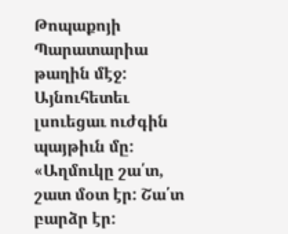Թոպաքոյի Պարատարիա թաղին մէջ: Այնուհետեւ լսուեցաւ ուժգին պայթիւն մը:
«Աղմուկը շա՛տ, շատ մօտ էր: Շա՛տ բարձր էր: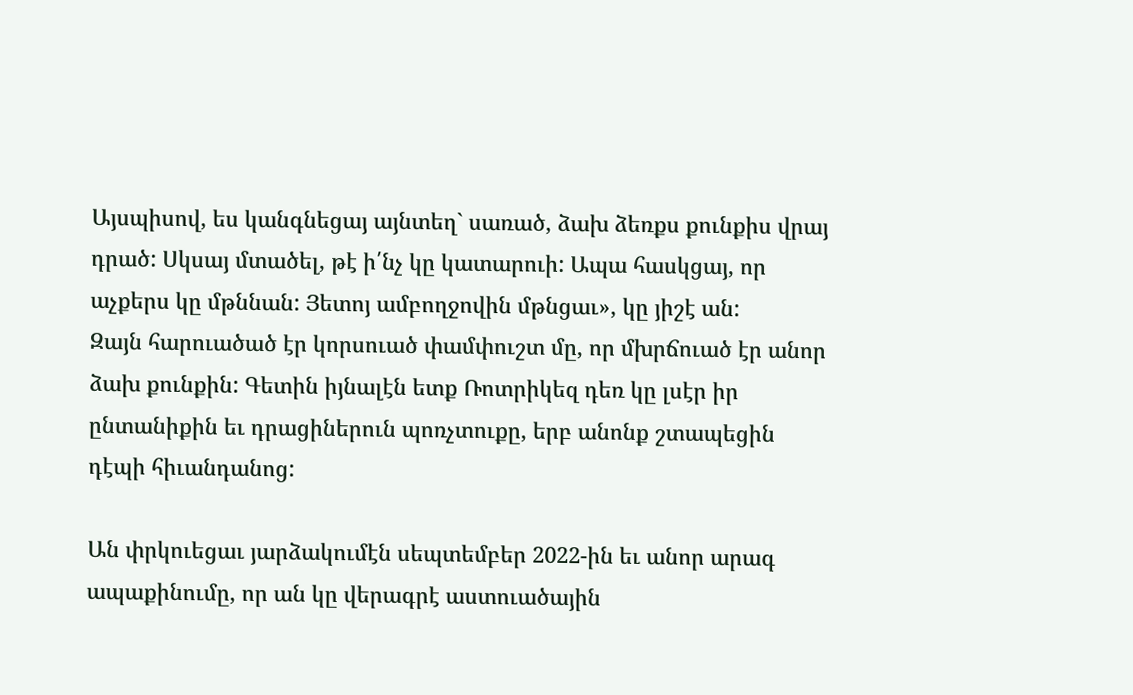Այսպիսով, ես կանգնեցայ այնտեղ` սառած, ձախ ձեռքս քունքիս վրայ դրած: Սկսայ մտածել, թէ ի՛նչ կը կատարուի: Ապա հասկցայ, որ աչքերս կը մթննան: Յետոյ ամբողջովին մթնցաւ», կը յիշէ ան:
Զայն հարուածած էր կորսուած փամփուշտ մը, որ մխրճուած էր անոր ձախ քունքին: Գետին իյնալէն ետք Ռոտրիկեզ դեռ կը լսէր իր ընտանիքին եւ դրացիներուն պոռչտուքը, երբ անոնք շտապեցին դէպի հիւանդանոց:

Ան փրկուեցաւ յարձակումէն սեպտեմբեր 2022-ին եւ անոր արագ ապաքինումը, որ ան կը վերագրէ աստուածային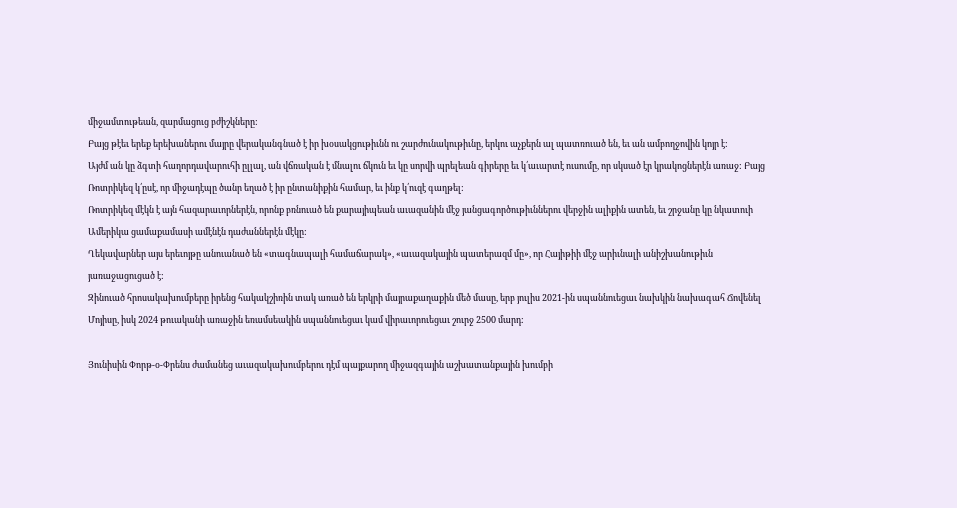միջամտութեան, զարմացուց բժիշկները:
Բայց թէեւ երեք երեխաներու մայրը վերականգնած է իր խօսակցութիւնն ու շարժունակութիւնը, երկու աչքերն ալ պատռուած են, եւ ան ամբողջովին կոյր է:
Այժմ ան կը ձգտի հաղորդավարուհի ըլլալ, ան վճռական է մնալու ճկուն եւ կը սորվի պրելեան գիրերը եւ կ՛աւարտէ ուսումը, որ սկսած էր կրակոցներէն առաջ: Բայց Ռոտրիկեզ կ՛ըսէ, որ միջադէպը ծանր եղած է իր ընտանիքին համար, եւ ինք կ՛ուզէ գաղթել:
Ռոտրիկեզ մէկն է այն հազարաւորներէն, որոնք բռնուած են քարայիպեան աւազանին մէջ յանցագործութիւններու վերջին ալիքին ատեն, եւ շրջանը կը նկատուի Ամերիկա ցամաքամասի ամէնէն դաժաններէն մէկը:
Ղեկավարներ այս երեւոյթը անուանած են «տագնապալի համաճարակ», «աւազակային պատերազմ մը», որ Հայիթիի մէջ արիւնալի անիշխանութիւն յառաջացուցած է:
Զինուած հրոսակախումբերը իրենց հակակշիռին տակ առած են երկրի մայրաքաղաքին մեծ մասը, երբ յուլիս 2021-ին սպաննուեցաւ նախկին նախագահ Ճովենել Մոյիսը, իսկ 2024 թուականի առաջին եռամսեակին սպաննուեցաւ կամ վիրաւորուեցաւ շուրջ 2500 մարդ:

Յունիսին Փորթ-օ-Փրենս ժամանեց աւազակախումբերու դէմ պայքարող միջազգային աշխատանքային խումբի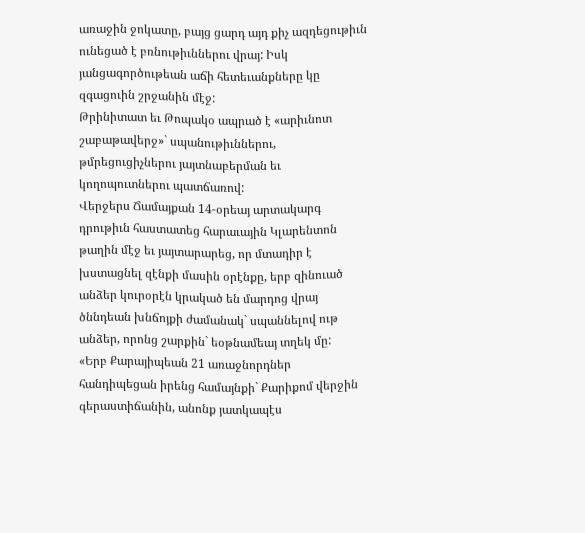առաջին ջոկատը, բայց ցարդ այդ քիչ ազդեցութիւն ունեցած է բռնութիւններու վրայ: Իսկ յանցագործութեան աճի հետեւանքները կը զգացուին շրջանին մէջ:
Թրինիտատ եւ Թոպակօ ապրած է «արիւնոտ շաբաթավերջ»` սպանութիւններու, թմրեցուցիչներու յայտնաբերման եւ կողոպուտներու պատճառով:
Վերջերս Ճամայքան 14-օրեայ արտակարգ դրութիւն հաստատեց հարաւային Կլարենտոն թաղին մէջ եւ յայտարարեց, որ մտադիր է խստացնել զէնքի մասին օրէնքը, երբ զինուած անձեր կուրօրէն կրակած են մարդոց վրայ ծննդեան խնճոյքի ժամանակ` սպաննելով ութ անձեր, որոնց շարքին` եօթնամեայ տղեկ մը:
«Երբ Քարայիպեան 21 առաջնորդներ հանդիպեցան իրենց համայնքի` Քարիքոմ վերջին գերաստիճանին, անոնք յատկապէս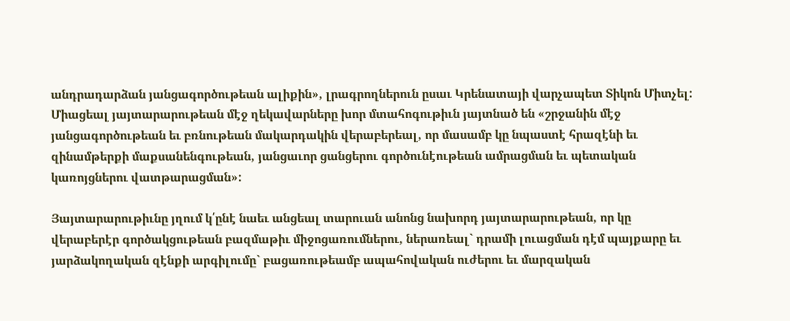անդրադարձան յանցագործութեան ալիքին», լրագրողներուն ըսաւ Կրենատայի վարչապետ Տիկոն Միտչել:
Միացեալ յայտարարութեան մէջ ղեկավարները խոր մտահոգութիւն յայտնած են «շրջանին մէջ յանցագործութեան եւ բռնութեան մակարդակին վերաբերեալ, որ մասամբ կը նպաստէ հրազէնի եւ զինամթերքի մաքսանենգութեան, յանցաւոր ցանցերու գործունէութեան ամրացման եւ պետական կառոյցներու վատթարացման»:

Յայտարարութիւնը յղում կ՛ընէ նաեւ անցեալ տարուան անոնց նախորդ յայտարարութեան, որ կը վերաբերէր գործակցութեան բազմաթիւ միջոցառումներու, ներառեալ` դրամի լուացման դէմ պայքարը եւ յարձակողական զէնքի արգիլումը` բացառութեամբ ապահովական ուժերու եւ մարզական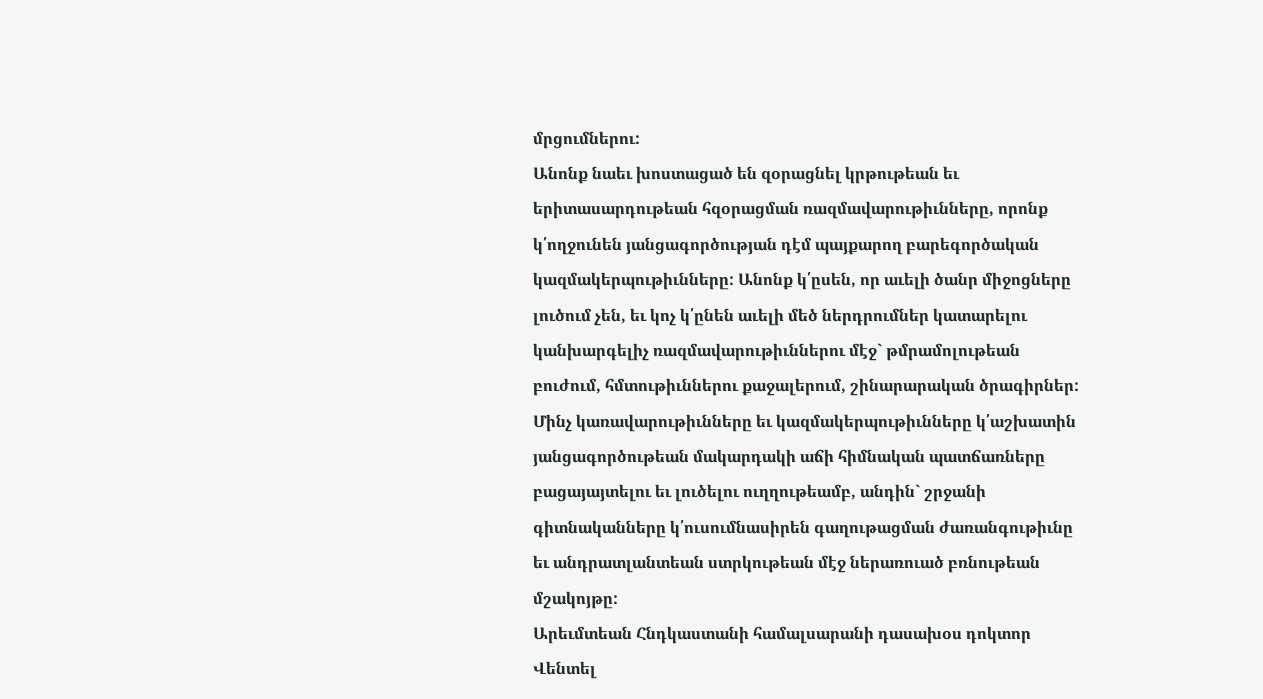մրցումներու:
Անոնք նաեւ խոստացած են զօրացնել կրթութեան եւ երիտասարդութեան հզօրացման ռազմավարութիւնները, որոնք կ՛ողջունեն յանցագործության դէմ պայքարող բարեգործական կազմակերպութիւնները: Անոնք կ՛ըսեն, որ աւելի ծանր միջոցները լուծում չեն, եւ կոչ կ՛ընեն աւելի մեծ ներդրումներ կատարելու կանխարգելիչ ռազմավարութիւններու մէջ` թմրամոլութեան բուժում, հմտութիւններու քաջալերում, շինարարական ծրագիրներ:
Մինչ կառավարութիւնները եւ կազմակերպութիւնները կ՛աշխատին յանցագործութեան մակարդակի աճի հիմնական պատճառները բացայայտելու եւ լուծելու ուղղութեամբ, անդին` շրջանի գիտնականները կ՛ուսումնասիրեն գաղութացման ժառանգութիւնը եւ անդրատլանտեան ստրկութեան մէջ ներառուած բռնութեան մշակոյթը:
Արեւմտեան Հնդկաստանի համալսարանի դասախօս դոկտոր Վենտել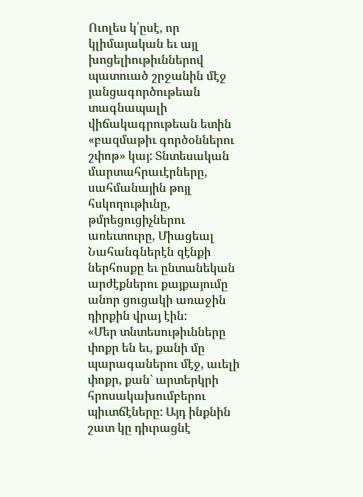Ուոլես կ՛ըսէ, որ կլիմայական եւ այլ խոցելիութիւններով պատուած շրջանին մէջ յանցագործութեան տագնապալի վիճակագրութեան ետին «բազմաթիւ գործօններու շփոթ» կայ: Տնտեսական մարտահրաւէրները, սահմանային թոյլ հսկողութիւնը, թմրեցուցիչներու առեւտուրը, Միացեալ Նահանգներէն զէնքի ներհոսքը եւ ընտանեկան արժէքներու քայքայումը անոր ցուցակի առաջին դիրքին վրայ էին:
«Մեր տնտեսութիւնները փոքր են եւ, քանի մը պարագաներու մէջ, աւելի փոքր, քան` արտերկրի հրոսակախումբերու պիւտճէները: Այդ ինքնին շատ կը դիւրացնէ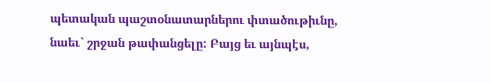պետական պաշտօնատարներու փտածութիւնը, նաեւ` շրջան թափանցելը: Բայց եւ այնպէս,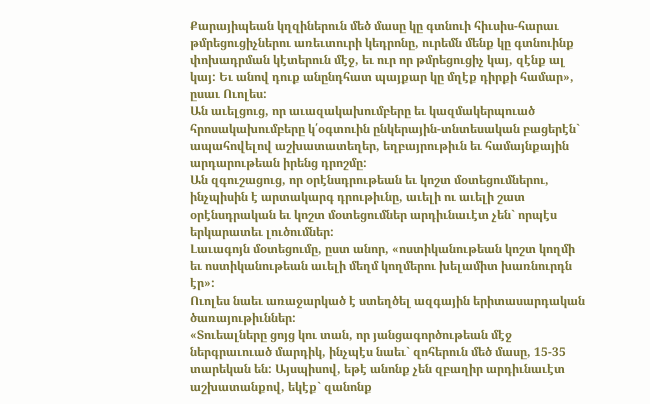Քարայիպեան կղզիներուն մեծ մասը կը գտնուի հիւսիս-հարաւ թմրեցուցիչներու առեւտուրի կեդրոնը, ուրեմն մենք կը գտնուինք փոխադրման կէտերուն մէջ, եւ ուր որ թմրեցուցիչ կայ, զէնք ալ կայ: Եւ անով դուք անընդհատ պայքար կը մղէք դիրքի համար», ըսաւ Ուոլես:
Ան աւելցուց, որ աւազակախումբերը եւ կազմակերպուած հրոսակախումբերը կ՛օգտուին ընկերային-տնտեսական բացերէն` ապահովելով աշխատատեղեր, եղբայրութիւն եւ համայնքային արդարութեան իրենց դրոշմը:
Ան զգուշացուց, որ օրէնսդրութեան եւ կոշտ մօտեցումներու, ինչպիսին է արտակարգ դրութիւնը, աւելի ու աւելի շատ օրէնսդրական եւ կոշտ մօտեցումներ արդիւնաւէտ չեն` որպէս երկարատեւ լուծումներ:
Լաւագոյն մօտեցումը, ըստ անոր, «ոստիկանութեան կոշտ կողմի եւ ոստիկանութեան աւելի մեղմ կողմերու խելամիտ խառնուրդն էր»:
Ուոլես նաեւ առաջարկած է ստեղծել ազգային երիտասարդական ծառայութիւններ:
«Տուեալները ցոյց կու տան, որ յանցագործութեան մէջ ներգրաւուած մարդիկ, ինչպէս նաեւ` զոհերուն մեծ մասը, 15-35 տարեկան են: Այսպիսով, եթէ անոնք չեն զբաղիր արդիւնաւէտ աշխատանքով, եկէք` զանոնք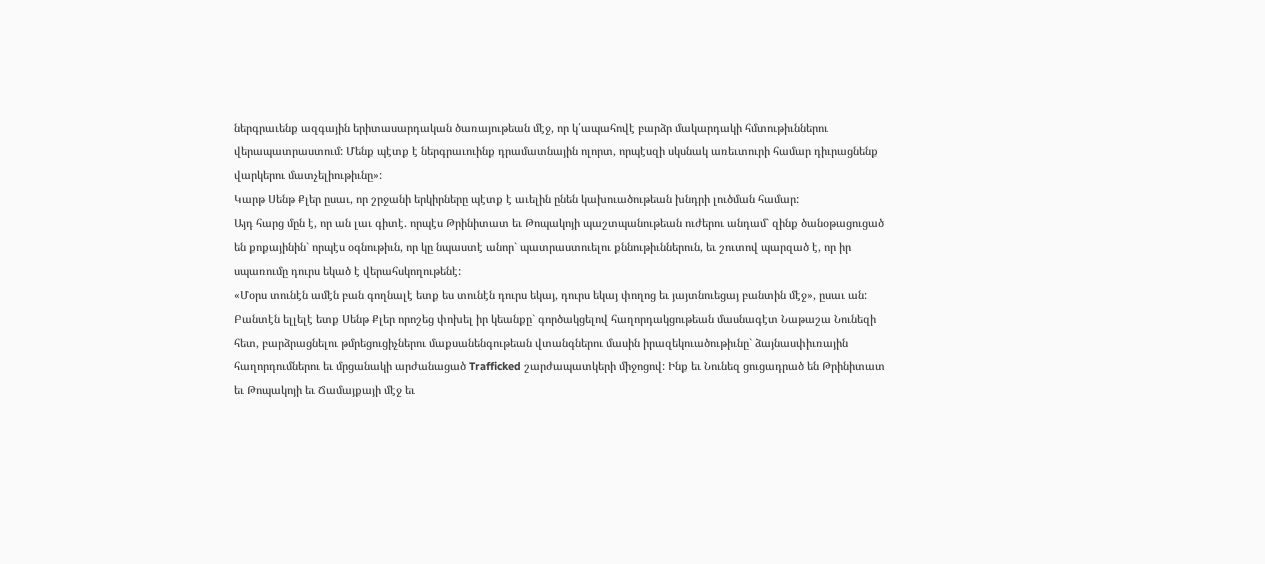ներգրաւենք ազգային երիտասարդական ծառայութեան մէջ, որ կ՛ապահովէ բարձր մակարդակի հմտութիւններու վերապատրաստում: Մենք պէտք է ներգրաւուինք դրամատնային ոլորտ, որպէսզի սկսնակ առեւտուրի համար դիւրացնենք վարկերու մատչելիութիւնը»:
Կարթ Սենթ Քլեր ըսաւ, որ շրջանի երկիրները պէտք է աւելին ընեն կախուածութեան խնդրի լուծման համար:
Այդ հարց մըն է, որ ան լաւ գիտէ. որպէս Թրինիտատ եւ Թոպակոյի պաշտպանութեան ուժերու անդամ` զինք ծանօթացուցած են քոքայինին` որպէս օգնութիւն, որ կը նպաստէ անոր` պատրաստուելու քննութիւններուն, եւ շուտով պարզած է, որ իր սպառումը դուրս եկած է վերահսկողութենէ:
«Մօրս տունէն ամէն բան գողնալէ ետք ես տունէն դուրս եկայ, դուրս եկայ փողոց եւ յայտնուեցայ բանտին մէջ», ըսաւ ան:
Բանտէն ելլելէ ետք Սենթ Քլեր որոշեց փոխել իր կեանքը` գործակցելով հաղորդակցութեան մասնագէտ Նաթաշա Նունեզի հետ, բարձրացնելու թմրեցուցիչներու մաքսանենգութեան վտանգներու մասին իրազեկուածութիւնը` ձայնասփիւռային հաղորդումներու եւ մրցանակի արժանացած Trafficked շարժապատկերի միջոցով: Ինք եւ Նունեզ ցուցադրած են Թրինիտատ եւ Թոպակոյի եւ Ճամայքայի մէջ եւ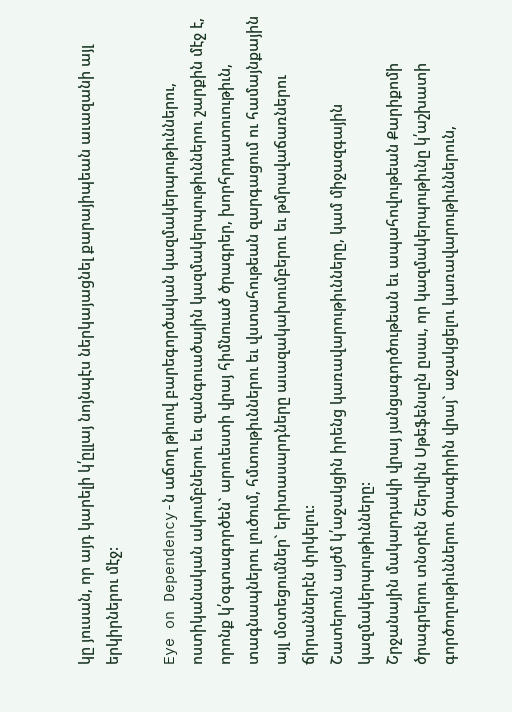կը յուսան, որ այդ կարելի կ՛ըլլայ նոյնպէս ներկայացնել քարայիպեան աւազանի այլ երկիրներու մէջ:

Eye on Dependency-ն աճող թիւով բարեգործական կազմակերպութիւններու, ոստիկանական ակումբներու եւ զանգուածային կազմակերպութիւններու շարքին մէջ է, որոնք կ՛օգտագործեն` արուեստի վրայ հիմնուած ծրագրեր, խորհրդատուութիւն, տագնապներու լուծում, հմտութիւններու եւ վստահութեան զարգացում ու համայնքային այլ մօտեցումներ` երիտասարդները աւազակախումբերու եւ թմրավաճառներու ճիրաններէն փրկելու:
Շատերուն այժմ կ՛աջակցին իրենց կառավարութիւնները, կամ միջազգային կազմակերպութիւնները:
Շրջանային մակարդակի վրայ յանցագործութեան եւ ապահովութեան Քարիքոմի ծրագրերու տնօրէն Շերվին Սթեֆենսըն ըսաւ, որ կազմակերպութիւնը կ՛աշխատի գործողութիւններու ծրագիրին վրայ` աջակցելու կառավարութիւններուն,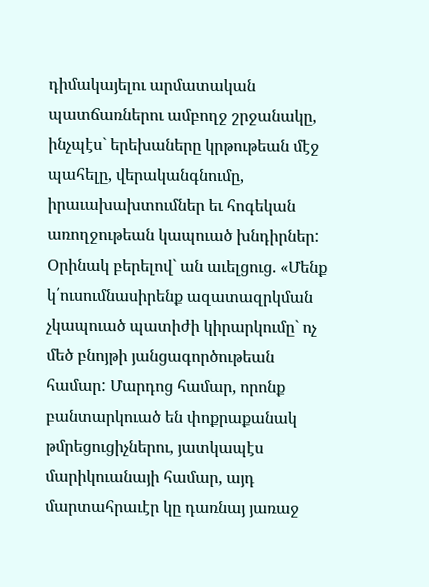դիմակայելու արմատական պատճառներու ամբողջ շրջանակը, ինչպէս` երեխաները կրթութեան մէջ պահելը, վերականգնումը, իրաւախախտումներ եւ հոգեկան առողջութեան կապուած խնդիրներ:
Օրինակ բերելով` ան աւելցուց. «Մենք կ՛ուսումնասիրենք ազատազրկման չկապուած պատիժի կիրարկումը` ոչ մեծ բնոյթի յանցագործութեան համար: Մարդոց համար, որոնք բանտարկուած են փոքրաքանակ թմրեցուցիչներու, յատկապէս մարիկուանայի համար, այդ մարտահրաւէր կը դառնայ յառաջ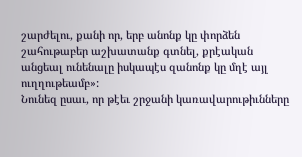շարժելու, քանի որ, երբ անոնք կը փորձեն շահութաբեր աշխատանք գտնել, քրէական անցեալ ունենալը իսկապէս զանոնք կը մղէ այլ ուղղութեամբ»:
Նունեզ ըսաւ, որ թէեւ շրջանի կառավարութիւնները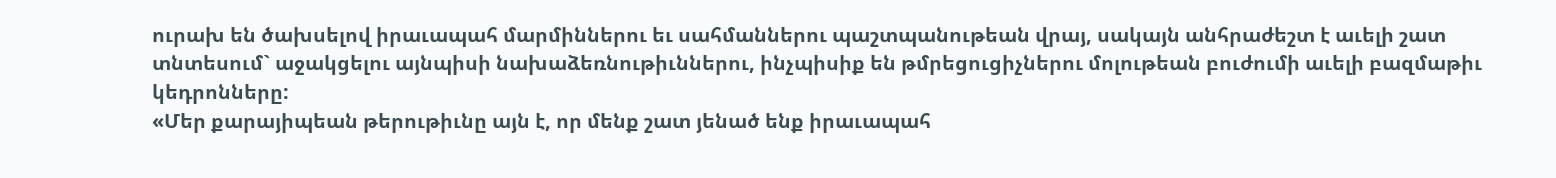ուրախ են ծախսելով իրաւապահ մարմիններու եւ սահմաններու պաշտպանութեան վրայ, սակայն անհրաժեշտ է աւելի շատ տնտեսում` աջակցելու այնպիսի նախաձեռնութիւններու, ինչպիսիք են թմրեցուցիչներու մոլութեան բուժումի աւելի բազմաթիւ կեդրոնները:
«Մեր քարայիպեան թերութիւնը այն է, որ մենք շատ յենած ենք իրաւապահ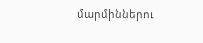մարմիններու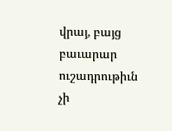վրայ, բայց բաւարար ուշադրութիւն չի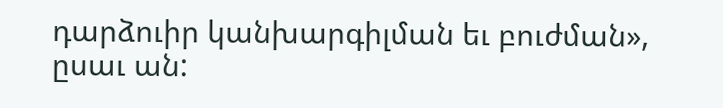դարձուիր կանխարգիլման եւ բուժման», ըսաւ ան: